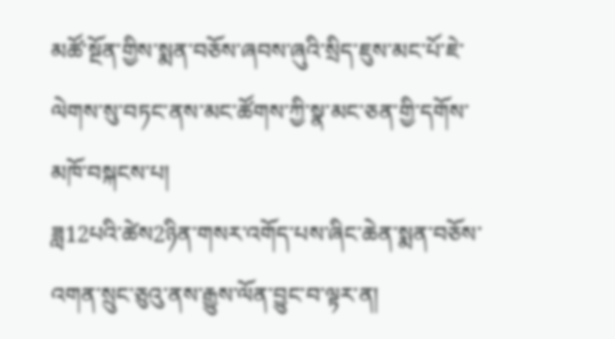མཚོ་སྔོན་གྱིས་སྨན་བཅོས་ཞབས་ཞུའི་སྲིད་ཇུས་མང་པོ་ཇེ་ལེགས་སུ་བཏང་ནས་མང་ཚོགས་ཀྱི་སྣ་མང་ཅན་གྱི་དགོས་མཁོ་བསྐངས་པ།
ཟླ12པའི་ཚེས2ཉིན་གསར་འགོད་པས་ཞིང་ཆེན་སྨན་བཅོས་འགན་སྲུང་ཅུའུ་ནས་རྒྱུས་ལོན་བྱུང་བ་ལྟར་ན།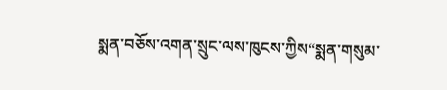སྨན་བཅོས་འགན་སྲུང་ལས་ཁུངས་ཀྱིས“སྨན་གསུམ་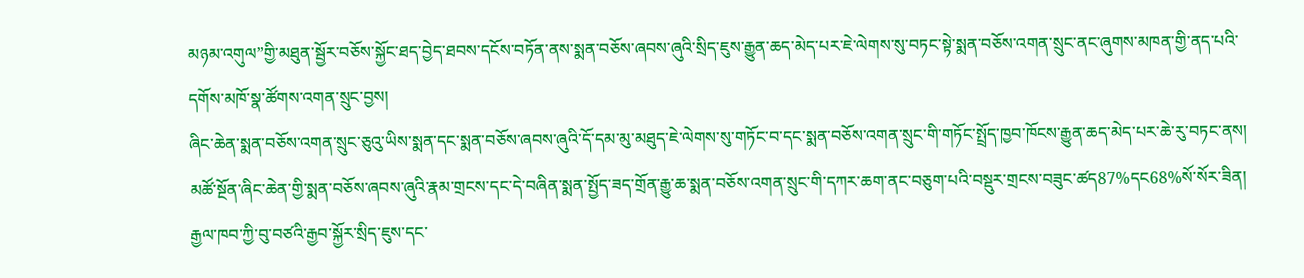མཉམ་འགུལ”གྱི་མཐུན་སྦྱོར་བཅོས་སྐྱོང་ཐད་བྱེད་ཐབས་དངོས་བཏོན་ནས་སྨན་བཅོས་ཞབས་ཞུའི་སྲིད་ཇུས་རྒྱུན་ཆད་མེད་པར་ཇེ་ལེགས་སུ་བཏང་སྟེ་སྨན་བཅོས་འགན་སྲུང་ནང་ཞུགས་མཁན་གྱི་ནད་པའི་དགོས་མཁོ་སྣ་ཚོགས་འགན་སྲུང་བྱས།
ཞིང་ཆེན་སྨན་བཅོས་འགན་སྲུང་ཅུའུ་ཡིས་སྨན་དང་སྨན་བཅོས་ཞབས་ཞུའི་དོ་དམ་མུ་མཐུད་ཇེ་ལེགས་སུ་གཏོང་བ་དང་སྨན་བཅོས་འགན་སྲུང་གི་གཏོང་སྤྲོད་ཁྱབ་ཁོངས་རྒྱུན་ཆད་མེད་པར་ཆེ་རུ་བཏང་ནས། མཚོ་སྔོན་ཞིང་ཆེན་གྱི་སྨན་བཅོས་ཞབས་ཞུའི་རྣམ་གྲངས་དང་དེ་བཞིན་སྨན་སྤྱོད་ཟད་གྲོན་རྒྱུ་ཆ་སྨན་བཅོས་འགན་སྲུང་གི་དཀར་ཆག་ནང་བཅུག་པའི་བསྡུར་གྲངས་བཟུང་ཚད87%དང68%སོ་སོར་ཟིན།
རྒྱལ་ཁབ་ཀྱི་བུ་བཙའི་རྒྱབ་སྐྱོར་སྲིད་ཇུས་དང་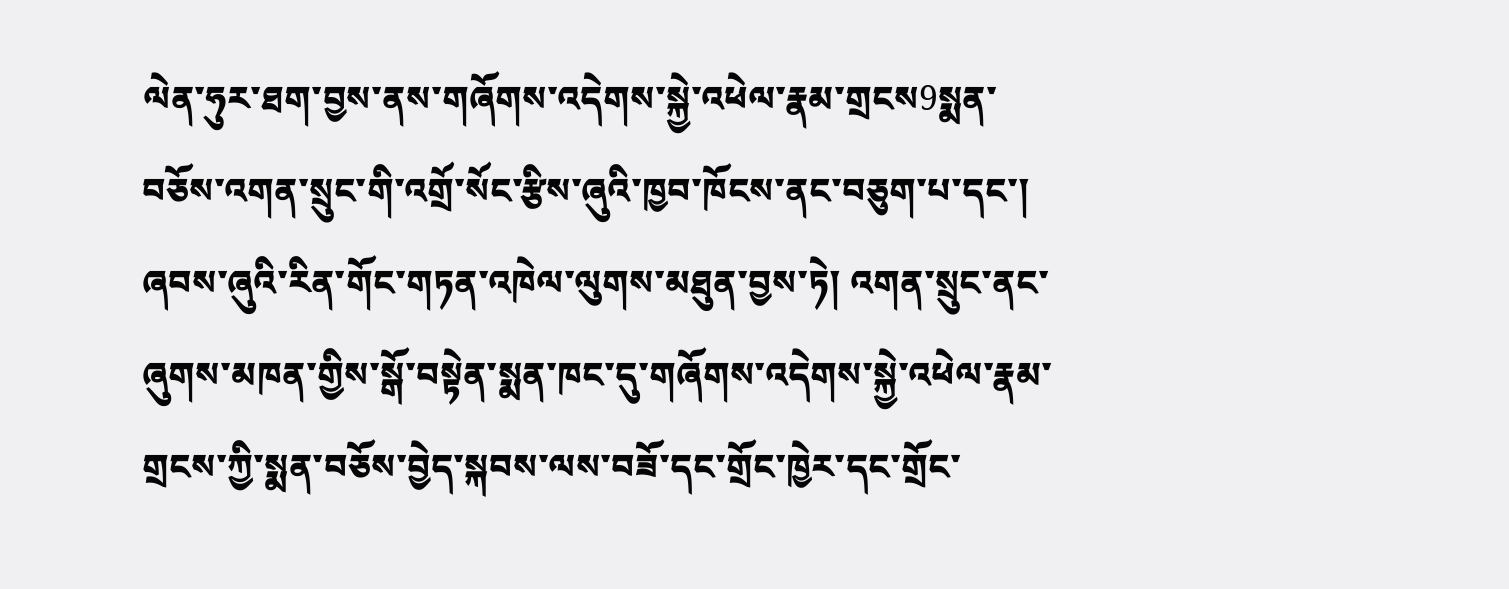ལེན་ཧུར་ཐག་བྱས་ནས་གཞོགས་འདེགས་སྐྱེ་འཕེལ་རྣམ་གྲངས9སྨན་བཅོས་འགན་སྲུང་གི་འགྲོ་སོང་རྩིས་ཞུའི་ཁྱབ་ཁོངས་ནང་བཅུག་པ་དང་། ཞབས་ཞུའི་རིན་གོང་གཏན་འཁེལ་ལུགས་མཐུན་བྱས་ཏེ། འགན་སྲུང་ནང་ཞུགས་མཁན་གྱིས་སྒོ་བསྟེན་སྨན་ཁང་དུ་གཞོགས་འདེགས་སྐྱེ་འཕེལ་རྣམ་གྲངས་ཀྱི་སྨན་བཅོས་བྱེད་སྐབས་ལས་བཟོ་དང་གྲོང་ཁྱེར་དང་གྲོང་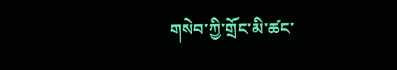གསེབ་ཀྱི་གྲོང་མི་ཚང་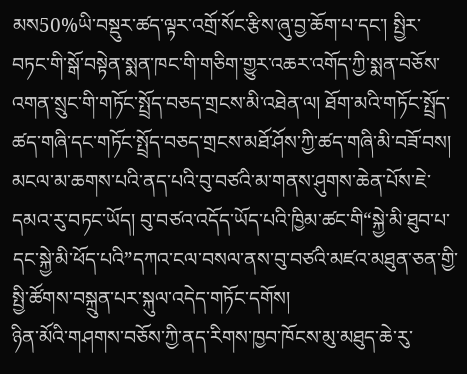མས50%ཡི་བསྡུར་ཚད་ལྟར་འགྲོ་སོང་རྩིས་ཞུ་བྱ་ཆོག་པ་དང་། སྤྱིར་བཏང་གི་སྒོ་བསྟེན་སྨན་ཁང་གི་གཅིག་གྱུར་འཆར་འགོད་ཀྱི་སྨན་བཅོས་འགན་སྲུང་གི་གཏོང་སྤྲོད་བཅད་གྲངས་མི་འཐེན་ལ། ཐོག་མའི་གཏོང་སྤྲོད་ཚད་གཞི་དང་གཏོང་སྤྲོད་བཅད་གྲངས་མཐོ་ཤོས་ཀྱི་ཚད་གཞི་མི་བཟོ་བས། མངལ་མ་ཆགས་པའི་ནད་པའི་བུ་བཙའི་མ་གནས་ཤུགས་ཆེན་པོས་ཇེ་དམའ་རུ་བཏང་ཡོད། བུ་བཙའ་འདོད་ཡོད་པའི་ཁྱིམ་ཚང་གི“སྐྱེ་མི་ཐུབ་པ་དང་སྐྱེ་མི་ཕོད་པའི”དཀའ་ངལ་བསལ་ནས་བུ་བཙའི་མཛའ་མཐུན་ཅན་གྱི་སྤྱི་ཚོགས་བསྐྲུན་པར་སྐུལ་འདེད་གཏོང་དགོས།
ཉིན་མོའི་གཤགས་བཅོས་ཀྱི་ནད་རིགས་ཁྱབ་ཁོངས་མུ་མཐུད་ཆེ་རུ་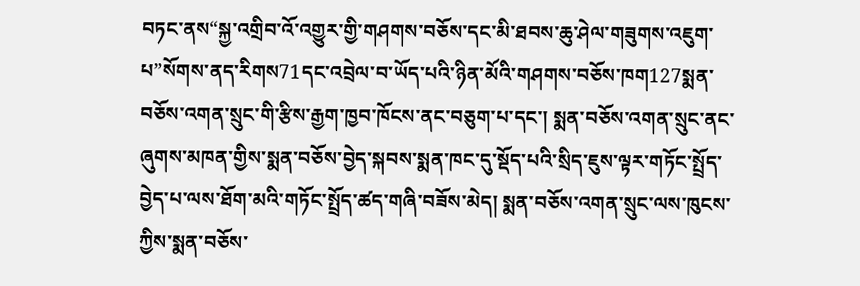བཏང་ནས“སྐྱ་འགྲིབ་འོ་འགྱུར་གྱི་གཤགས་བཅོས་དང་མི་ཐབས་ཆུ་ཤེལ་གཟུགས་འཇུག་པ”སོགས་ནད་རིགས71དང་འབྲེལ་བ་ཡོད་པའི་ཉིན་མོའི་གཤགས་བཅོས་ཁག127སྨན་བཅོས་འགན་སྲུང་གི་རྩིས་རྒྱག་ཁྱབ་ཁོངས་ནང་བཅུག་པ་དང་། སྨན་བཅོས་འགན་སྲུང་ནང་ཞུགས་མཁན་གྱིས་སྨན་བཅོས་བྱེད་སྐབས་སྨན་ཁང་དུ་སྡོད་པའི་སྲིད་ཇུས་ལྟར་གཏོང་སྤྲོད་བྱེད་པ་ལས་ཐོག་མའི་གཏོང་སྤྲོད་ཚད་གཞི་བཟོས་མེད། སྨན་བཅོས་འགན་སྲུང་ལས་ཁུངས་ཀྱིས་སྨན་བཅོས་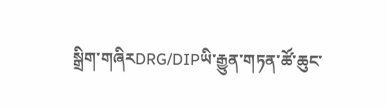སྒྲིག་གཞིརDRG/DIPཡི་རྒྱུན་གཏན་ཚོ་ཆུང་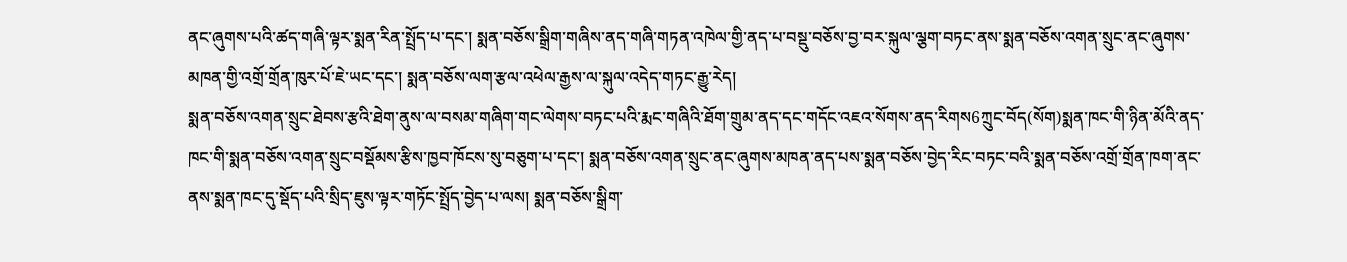ནང་ཞུགས་པའི་ཚད་གཞི་ལྟར་སྨན་རིན་སྤྲོད་པ་དང་། སྨན་བཅོས་སྒྲིག་གཞིས་ནད་གཞི་གཏན་འཁེལ་གྱི་ནད་པ་བསྡུ་བཅོས་བྱ་བར་སྐུལ་ལྕག་བཏང་ནས་སྨན་བཅོས་འགན་སྲུང་ནང་ཞུགས་མཁན་གྱི་འགྲོ་གྲོན་ཁུར་པོ་ཇེ་ཡང་དང་། སྨན་བཅོས་ལག་རྩལ་འཕེལ་རྒྱས་ལ་སྐུལ་འདེད་གཏང་རྒྱུ་རེད།
སྨན་བཅོས་འགན་སྲུང་ཐེབས་རྩའི་ཐེག་ནུས་ལ་བསམ་གཞིག་གང་ལེགས་བཏང་པའི་རྨང་གཞིའི་ཐོག་གྲུམ་ནད་དང་གདོང་འཇའ་སོགས་ནད་རིགས6ཀྲུང་བོད(སོག)སྨན་ཁང་གི་ཉིན་མོའི་ནད་ཁང་གི་སྨན་བཅོས་འགན་སྲུང་བསྡོམས་རྩིས་ཁྱབ་ཁོངས་སུ་བཅུག་པ་དང་། སྨན་བཅོས་འགན་སྲུང་ནང་ཞུགས་མཁན་ནད་པས་སྨན་བཅོས་བྱེད་རིང་བཏང་བའི་སྨན་བཅོས་འགྲོ་གྲོན་ཁག་ནང་ནས་སྨན་ཁང་དུ་སྡོད་པའི་སྲིད་ཇུས་ལྟར་གཏོང་སྤྲོད་བྱེད་པ་ལས། སྨན་བཅོས་སྒྲིག་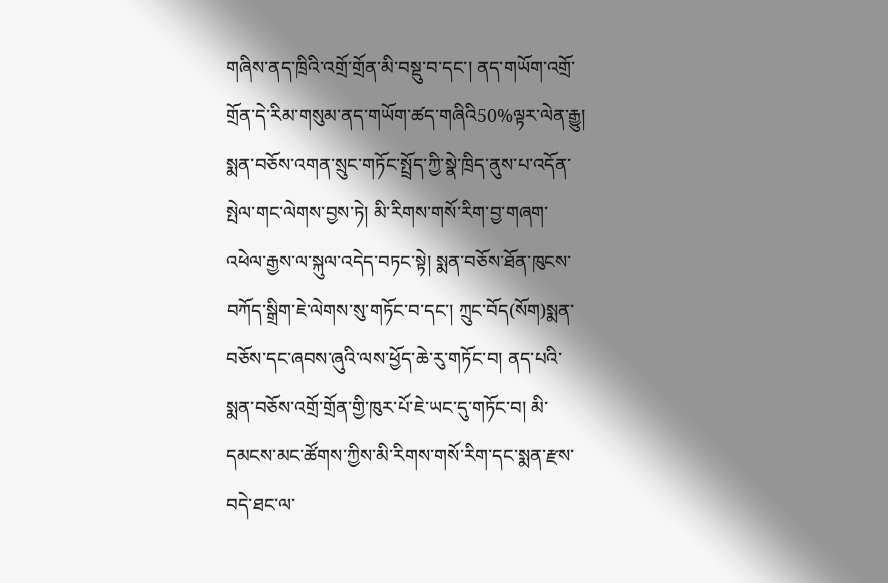གཞིས་ནད་ཁྲིའི་འགྲོ་གྲོན་མི་བསྡུ་བ་དང་། ནད་གཡོག་འགྲོ་གྲོན་དེ་རིམ་གསུམ་ནད་གཡོག་ཚད་གཞིའི50%ལྟར་ལེན་རྒྱུ། སྨན་བཅོས་འགན་སྲུང་གཏོང་སྤྲོད་ཀྱི་སྣེ་ཁྲིད་ནུས་པ་འདོན་སྤེལ་གང་ལེགས་བྱས་ཏེ། མི་རིགས་གསོ་རིག་བྱ་གཞག་འཕེལ་རྒྱས་ལ་སྐུལ་འདེད་བཏང་སྟེ། སྨན་བཅོས་ཐོན་ཁུངས་བཀོད་སྒྲིག་ཇེ་ལེགས་སུ་གཏོང་བ་དང་། ཀྲུང་བོད(སོག)སྨན་བཅོས་དང་ཞབས་ཞུའི་ལས་ཕྱོད་ཆེ་རུ་གཏོང་བ། ནད་པའི་སྨན་བཅོས་འགྲོ་གྲོན་གྱི་ཁུར་པོ་ཇེ་ཡང་དུ་གཏོང་བ། མི་དམངས་མང་ཚོགས་ཀྱིས་མི་རིགས་གསོ་རིག་དང་སྨན་རྫས་བདེ་ཐང་ལ་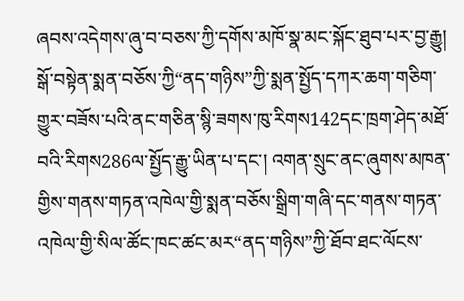ཞབས་འདེགས་ཞུ་བ་བཅས་ཀྱི་དགོས་མཁོ་སྣ་མང་སྐོང་ཐུབ་པར་བྱ་རྒྱུ།
སྒོ་བསྟེན་སྨན་བཅོས་ཀྱི“ནད་གཉིས”ཀྱི་སྨན་སྤྱོད་དཀར་ཆག་གཅིག་གྱུར་བཟོས་པའི་ནང་གཅིན་སྙི་ཟགས་ཁུ་རིགས142དང་ཁྲག་ཤེད་མཐོ་བའི་རིགས286ལ་སྤྱོད་རྒྱུ་ཡིན་པ་དང་། འགན་སྲུང་ནང་ཞུགས་མཁན་གྱིས་གནས་གཏན་འཁེལ་གྱི་སྨན་བཅོས་སྒྲིག་གཞི་དང་གནས་གཏན་འཁེལ་གྱི་སིལ་ཚོང་ཁང་ཚང་མར“ནད་གཉིས”ཀྱི་ཐོབ་ཐང་ལོངས་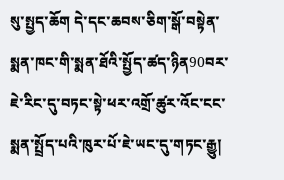སུ་སྤྱད་ཆོག དེ་དང་ཆབས་ཅིག་སྒོ་བསྟེན་སྨན་ཁང་གི་སྨན་ཐོའི་སྤྱོད་ཚད་ཉིན90བར་ཇེ་རིང་དུ་བཏང་སྟེ་ཕར་འགྲོ་ཚུར་འོང་ངང་སྨན་སྤྲོད་པའི་ཁུར་པོ་ཇེ་ཡང་དུ་གཏང་རྒྱུ།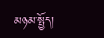མཉམ་སྤྱོད།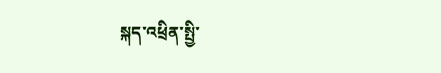སྐད་འཕྲིན་སྤྱི་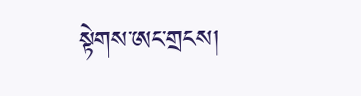སྟེགས་ཨང་གྲངས།